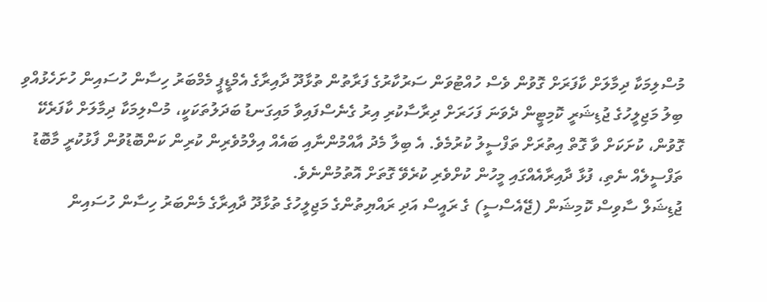މުސްލިމަކާ ދިމާލަށް ކާފަރަށް ގޮވުން ވެސް ހުއްޓުވަން ސަރުކާރުގެ ފަރާތުން ތުޅާދޫ ދާއިރާގެ އެމްޑީޕީ މެމްބަރު ހިސާން ހުސައިން ހުށަހެޅުއްވި ބިލު މަޖިލީހުގެ ޖުޑިޝަރީ ކޮމިޓީން ދެވަނަ ފަހަރަށް ދިރާސާކުރި އިރު ގެނެސްފައިވާ މައިގަނޑު ބަދަލުތަކަކީ، މުސްލިމަކާ ދިމާލަށް ކާފަރެކޭ ގޮވުން، ކުށަކަށް ވާ ގޮތް އިތުރަށް ތަފްސީލު ކުރުމެވެ. އެ ބިލާ މެދު އާއްމުންނާއި ބައެއް އިލްމުވެރިން ކުރިން ކަންބޮޑުވުން ފާޅުކުރީ މާބޮޑު ތަފްސީލެއް ނެތި، ފުޅާ ދާއިރާއެއްގައި މީހުން ކުށްވެރި ކުރެވޭ ގޮތަށް އޮތުމުންނެވެ.
ޖުޑިޝަލް ސާވިސް ކޮމިޝަން (ޖޭއެސްސީ) ގެ ރައީސް އަދި ރައްޔިތުންގެ މަޖިލީހުގެ ތުޅާދޫ ދާއިރާގެ މެންބަރު ހިސާން ހުސައިން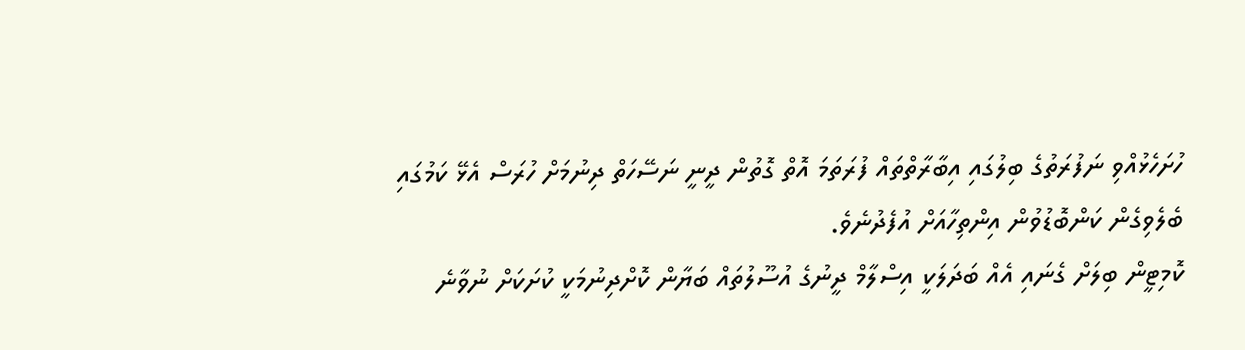ހުށަހެޅުއްވި ނަފުރަތުގެ ބިލުގައި އިބާރާތްތައް ފުރަތަމަ އޮތް ގޮތުން ދީނީ ނަސޭހަތް ދިނުމަށް ހުރަސް އެޅޭ ކަމުގައި ބެލެވިގެން ކަންބޮޑުވުން އިންތިހާއަށް އުފެދުނެވެ.
ކޮމިޓީން ބިލަށް ގެނައި އެއް ބަދަލަކީ އިސްލާމް ދީނުގެ އުސޫލުތައް ބަޔާން ކޮށްދިނުމަކީ ކުށަކަށް ނުވާނެ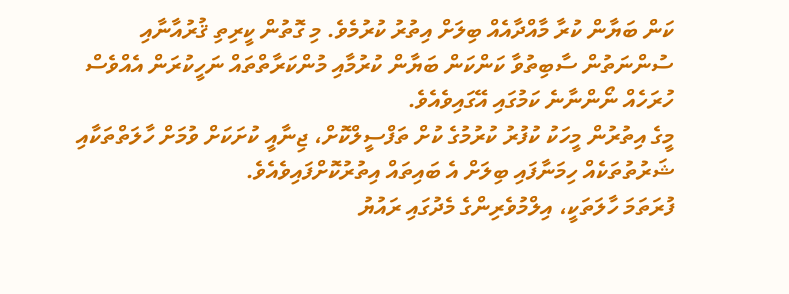ކަން ބަޔާން ކުރާ މާއްދާއެއް ބިލަށް އިތުރު ކުރުމެވެ. މި ގޮތުން ކީރިތި ޤުރުއާނާއި ސުންނަތުން ސާބިތުވާ ކަންކަން ބަޔާން ކުރުމާއި މުންކަރާތްތައް ނަހީކުރަން އެއްވެސް ހުރަހެއް ނޯންނާނެ ކަމުގައި އޭގައިވެއެވެ.
މީގެ އިތުރުން މީހަކު ކުފުރު ކުރުމުގެ ކުށް ތަފްސީލްކޮށް، ޖިނާއީ ކުށަކަށް ވުމަށް ހާލަތްތަކާއި ޝަރުތުތަކެއް ހިމަނާފައި ބިލަށް އެ ބައިތައް އިތުރުކޮށްފައިވެއެވެ.
ފުރަތަމަ ހާލަތަކީ، އިލްމުވެރިންގެ މެދުގައި ރައުޔު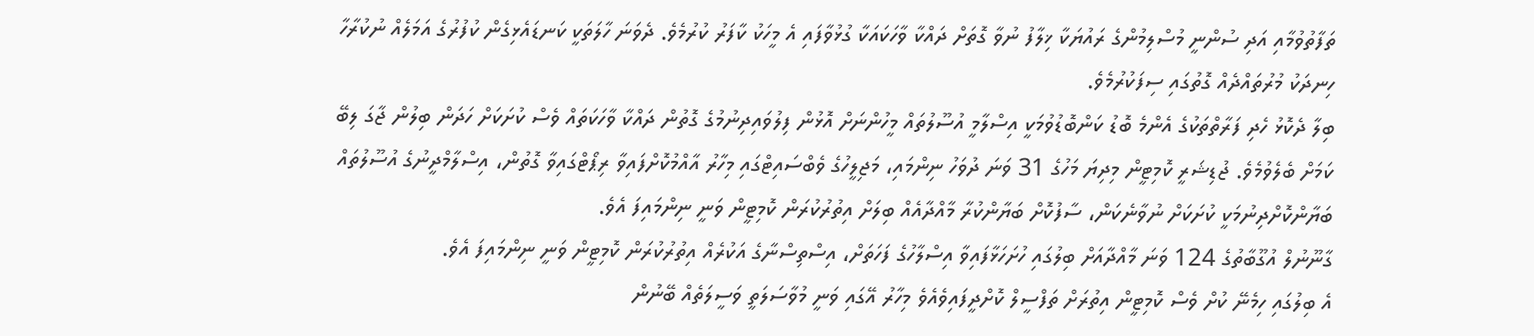ތަފާތުވުމާއި އަދި ސުންނީ މުސްލިމުންގެ ރައުޔަކާ ޚިލާފު ނުވާ ގޮތަށް ދައްކާ ވާހަކައަކާ ގުޅުވާފައި އެ މީހަކު ކާފަރު ކުރުމެވެ. ދެވަނަ ހާލަތަކީ ކަނޑައެޅިގެން ކުފުރުގެ އަމަލެއް ނުކުރާހާ ހިނދަކު މުރުތައްދެއް ގޮތުގައި ސިފަކުރުމެވެ.
ބިލާ ދެކޮޅު ހެދި ފަރާތްތަކުގެ އެންމެ ބޮޑު ކަންބޮޑުވުމަކީ އިސްލާމީ އުސޫލުތައް މީހުންނަށް އޮޅުން ފިލުވައިދިނުމުގެ ގޮތުން ދައްކާ ވާހަކަތައް ވެސް ކުށަކަށް ހަދަން ބިލުން ޖާގަ ލިބޭ ކަމަށް ބެލެވުމެވެ. ޖުޑިޝަރީ ކޮމިޓީން މިދިޔަ މަހުގެ 31 ވަނަ ދުވަހު ނިންމައި، މަޖިލީހުގެ ވެބްސައިޓްގައި މިހާރު އާއްމުކޮށްފައިވާ ރިޕޯޓްގައިވާ ގޮތުން، އިސްލާމްދީނުގެ އުސޫލުތައް ބަޔާންކޮށްދިނުމަކީ ކުށަކަށް ނުވާނެކަން، ސާފުކޮށް ބަޔާންކުރާ މާއްދާއެއް ބިލަށް އިތުރުކުރަން ކޮމިޓީން ވަނީ ނިންމައިފަ އެވެ.
ގާނޫނުލް އުގޫބާތުގެ 124 ވަނަ މާއްދާއަށް ބިލުގައި ހުށަހަޅާފައިވާ އިސްލާހުގެ ފަހަތަށް، އިސްތިސްނާގެ އަކުރެއް އިތުރުކުރަން ކޮމިޓީން ވަނީ ނިންމައިފަ އެވެ.
އެ ބިލުގައި ހިމެނޭ ކުށް ވެސް ކޮމިޓީން އިތުރަށް ތަފްސީލް ކޮށްދީފައިވެއެވެ މިހާރު އޭގައި ވަނީ މުވާސަލަތީ ވަސީލަތެއް ބޭނުން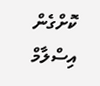ކޮށްގެން އިސްލާމް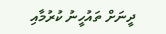ދީނަށް ތައުހީނު ކުރުމާއި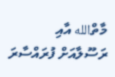މާތްالله އާއި ރަސޫލާއަށް ފުރައްސާރަ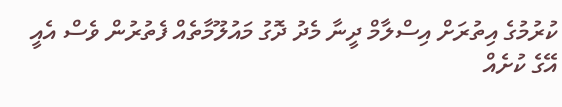ކުރުމުގެ އިތުރަށް އިސްލާމް ދީނާ މެދު ދޮގު މައުލޫމާތެއް ފެތުރުން ވެސް އެއީ އޭގެ ކުށެއް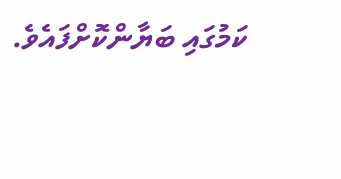ކަމުގައި ބަޔާންކޮށްފައެވެ.